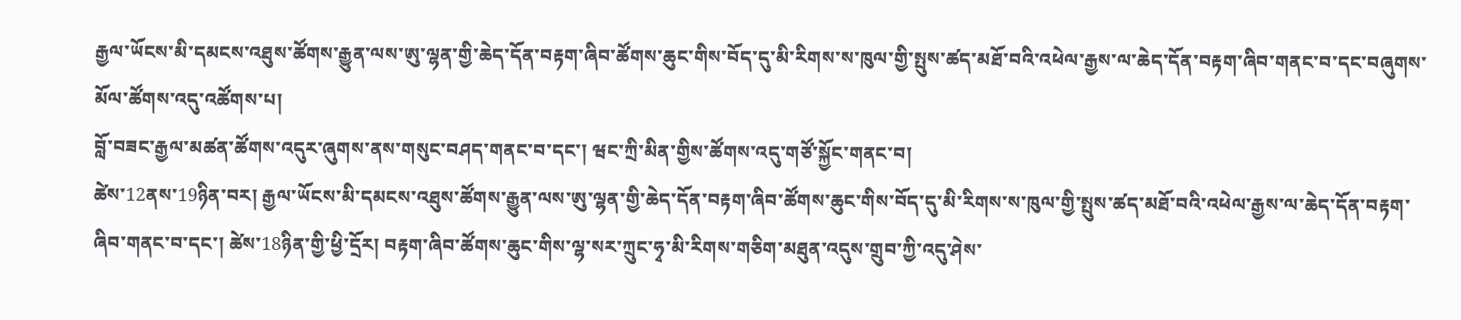རྒྱལ་ཡོངས་མི་དམངས་འཐུས་ཚོགས་རྒྱུན་ལས་ཨུ་ལྷན་གྱི་ཆེད་དོན་བརྟག་ཞིབ་ཚོགས་ཆུང་གིས་བོད་དུ་མི་རིགས་ས་ཁུལ་གྱི་སྤུས་ཚད་མཐོ་བའི་འཕེལ་རྒྱས་ལ་ཆེད་དོན་བརྟག་ཞིབ་གནང་བ་དང་བཞུགས་མོལ་ཚོགས་འདུ་འཚོགས་པ།
བློ་བཟང་རྒྱལ་མཚན་ཚོགས་འདུར་ཞུགས་ནས་གསུང་བཤད་གནང་བ་དང་། ཝང་ཀྲི་མིན་གྱིས་ཚོགས་འདུ་གཙོ་སྐྱོང་གནང་བ།
ཚེས་12ནས་19ཉིན་བར། རྒྱལ་ཡོངས་མི་དམངས་འཐུས་ཚོགས་རྒྱུན་ལས་ཨུ་ལྷན་གྱི་ཆེད་དོན་བརྟག་ཞིབ་ཚོགས་ཆུང་གིས་བོད་དུ་མི་རིགས་ས་ཁུལ་གྱི་སྤུས་ཚད་མཐོ་བའི་འཕེལ་རྒྱས་ལ་ཆེད་དོན་བརྟག་ཞིབ་གནང་བ་དང་། ཚེས་18ཉིན་གྱི་ཕྱི་དྲོར། བརྟག་ཞིབ་ཚོགས་ཆུང་གིས་ལྷ་སར་ཀྲུང་ཧྭ་མི་རིགས་གཅིག་མཐུན་འདུས་གྲུབ་ཀྱི་འདུ་ཤེས་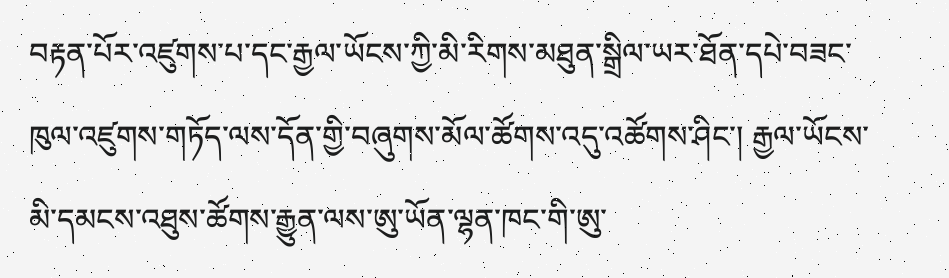བརྟན་པོར་འཛུགས་པ་དང་རྒྱལ་ཡོངས་ཀྱི་མི་རིགས་མཐུན་སྒྲིལ་ཡར་ཐོན་དཔེ་བཟང་ཁུལ་འཛུགས་གཏོད་ལས་དོན་གྱི་བཞུགས་མོལ་ཚོགས་འདུ་འཚོགས་ཤིང་། རྒྱལ་ཡོངས་མི་དམངས་འཐུས་ཚོགས་རྒྱུན་ལས་ཨུ་ཡོན་ལྷན་ཁང་གི་ཨུ་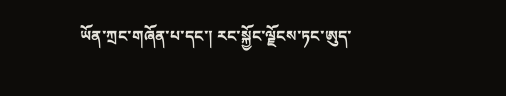ཡོན་ཀྲང་གཞོན་པ་དང་། རང་སྐྱོང་ལྗོངས་ཏང་ཨུད་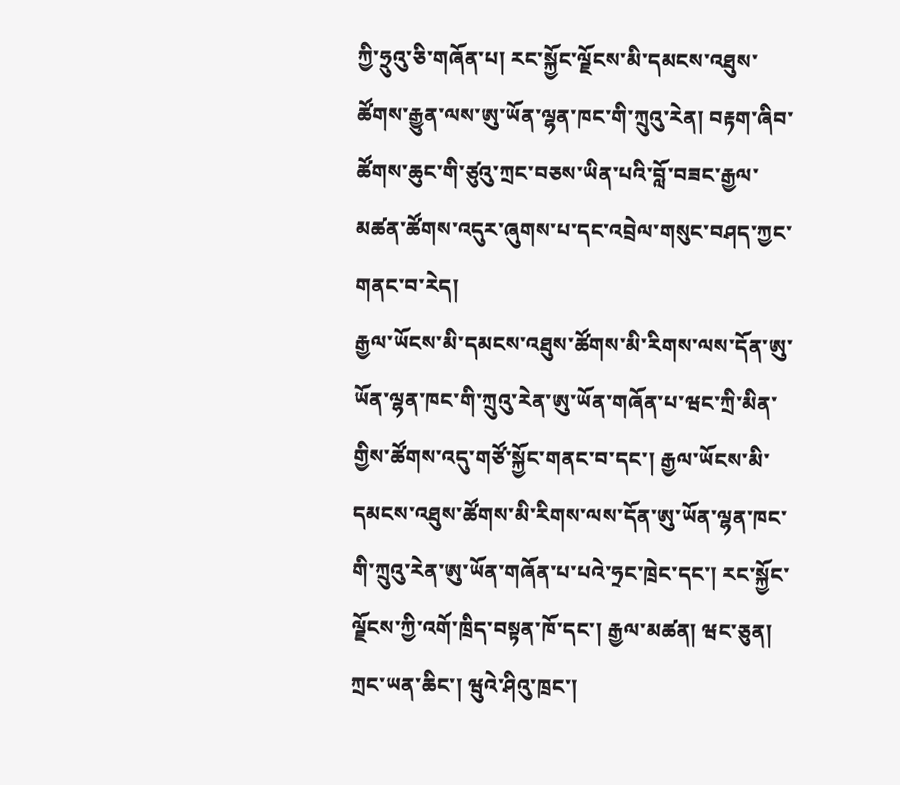ཀྱི་ཧྲུའུ་ཅི་གཞོན་པ། རང་སྐྱོང་ལྗོངས་མི་དམངས་འཐུས་ཚོགས་རྒྱུན་ལས་ཨུ་ཡོན་ལྷན་ཁང་གི་ཀྲུའུ་རེན། བརྟག་ཞིབ་ཚོགས་ཆུང་གི་ཙུའུ་ཀྲང་བཅས་ཡིན་པའི་བློ་བཟང་རྒྱལ་མཚན་ཚོགས་འདུར་ཞུགས་པ་དང་འབྲེལ་གསུང་བཤད་ཀྱང་གནང་བ་རེད།
རྒྱལ་ཡོངས་མི་དམངས་འཐུས་ཚོགས་མི་རིགས་ལས་དོན་ཨུ་ཡོན་ལྷན་ཁང་གི་ཀྲུའུ་རེན་ཨུ་ཡོན་གཞོན་པ་ཝང་ཀྲི་མིན་གྱིས་ཚོགས་འདུ་གཙོ་སྐྱོང་གནང་བ་དང་། རྒྱལ་ཡོངས་མི་དམངས་འཐུས་ཚོགས་མི་རིགས་ལས་དོན་ཨུ་ཡོན་ལྷན་ཁང་གི་ཀྲུའུ་རེན་ཨུ་ཡོན་གཞོན་པ་པའེ་ཧྲང་ཁྲེང་དང་། རང་སྐྱོང་ལྗོངས་ཀྱི་འགོ་ཁྲིད་བསྟན་ཁོ་དང་། རྒྱལ་མཚན། ཝང་ཅུན། ཀྲང་ཡན་ཆིང་། ཝུའེ་ཤིའུ་ཁྲང་།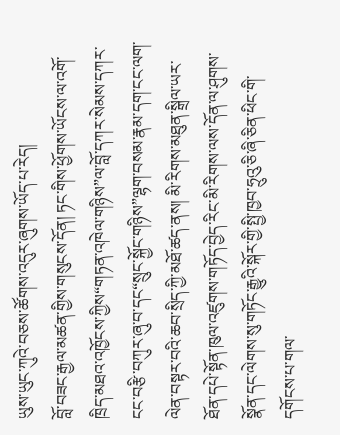ཡུས་ཡུང་ཀུའེ་བཅས་ཚོགས་འདུར་ཞུགས་ཡོད་པ་རེད།
བློ་བཟང་རྒྱལ་མཚན་གྱིས་གསུངས་དོན། ཏང་གིས་ཕྱོགས་ཡོངས་ལ་འགོ་ཁྲིད་མཐའ་འཁྱོངས་ཀྱིས“གཏན་འཁེལ་གཉིས”ལ་བློ་དཀར་སེམས་དཀར་ངང་བརྩི་བཀུར་ཞུ་བ་དང“སྲུང་སྐྱོང་གཉིས”ལྷག་བསམ་རྣམ་དག་ངང་ལག་ལེན་བསྟར་བའི་ཆབ་སྲིད་ཀྱི་མཐོ་ཚད་ནས། མི་རིགས་མཐུན་སྒྲིལ་ཡར་ཐོན་དཔེ་སྟོན་ཁུལ་འཛུགས་གཏོད་བྱེད་རིང་མི་རིགས་ལས་དོན་ལ་ཤུགས་སྣོན་དང་ལེགས་སུ་གཏོང་རྒྱུའི་སྐོར་གྱི་སྤྱི་ཁྱབ་ཧྲུའུ་ཅི་ཞི་ཅིན་ཕིང་གི་དགོངས་པ་གལ་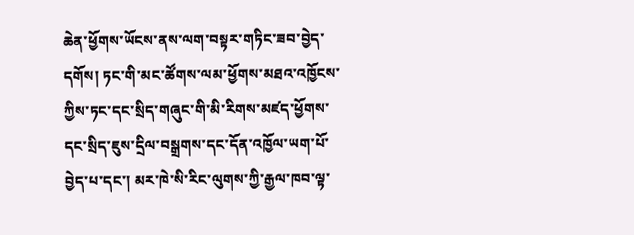ཆེན་ཕྱོགས་ཡོངས་ནས་ལག་བསྟར་གཏིང་ཟབ་བྱེད་དགོས། ཏང་གི་མང་ཚོགས་ལམ་ཕྱོགས་མཐའ་འཁྱོངས་ཀྱིས་ཏང་དང་སྲིད་གཞུང་གི་མི་རིགས་མཛད་ཕྱོགས་དང་སྲིད་ཇུས་དྲིལ་བསྒྲགས་དང་དོན་འཁྱོལ་ཡག་པོ་བྱེད་པ་དང་། མར་ཁེ་སི་རིང་ལུགས་ཀྱི་རྒྱལ་ཁབ་ལྟ་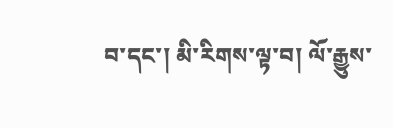བ་དང་། མི་རིགས་ལྟ་བ། ལོ་རྒྱུས་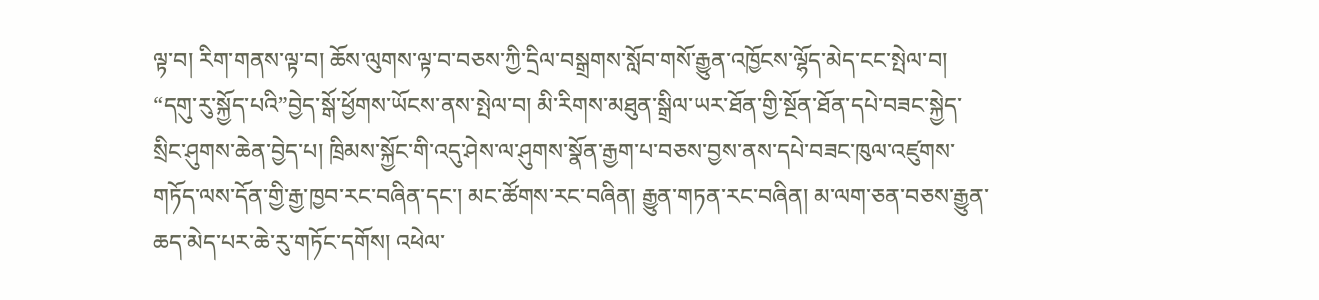ལྟ་བ། རིག་གནས་ལྟ་བ། ཆོས་ལུགས་ལྟ་བ་བཅས་ཀྱི་དྲིལ་བསྒྲགས་སློབ་གསོ་རྒྱུན་འཁྱོངས་ལྷོད་མེད་ངང་སྤེལ་བ། “དགུ་རུ་སྐྱོད་པའི”བྱེད་སྒོ་ཕྱོགས་ཡོངས་ནས་སྤེལ་བ། མི་རིགས་མཐུན་སྒྲིལ་ཡར་ཐོན་གྱི་སྔོན་ཐོན་དཔེ་བཟང་སྐྱེད་སྲིང་ཤུགས་ཆེན་བྱེད་པ། ཁྲིམས་སྐྱོང་གི་འདུ་ཤེས་ལ་ཤུགས་སྣོན་རྒྱག་པ་བཅས་བྱས་ནས་དཔེ་བཟང་ཁུལ་འཛུགས་གཏོད་ལས་དོན་གྱི་རྒྱ་ཁྱབ་རང་བཞིན་དང་། མང་ཚོགས་རང་བཞིན། རྒྱུན་གཏན་རང་བཞིན། མ་ལག་ཅན་བཅས་རྒྱུན་ཆད་མེད་པར་ཆེ་རུ་གཏོང་དགོས། འཕེལ་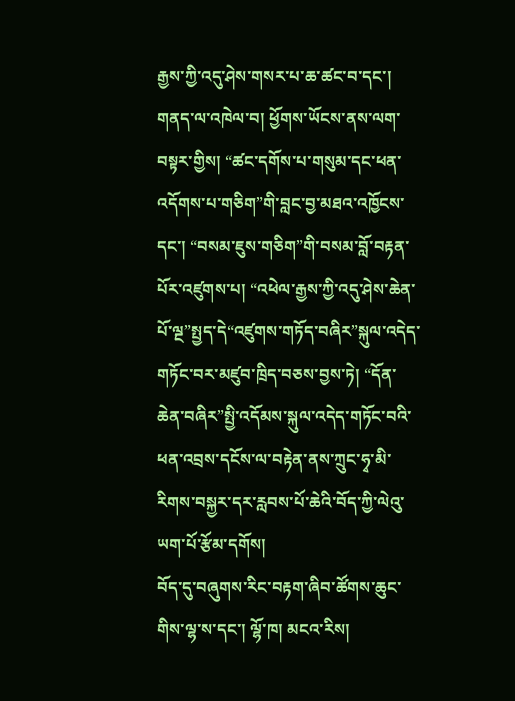རྒྱས་ཀྱི་འདུ་ཤེས་གསར་པ་ཆ་ཚང་བ་དང་། གནད་ལ་འཁེལ་བ། ཕྱོགས་ཡོངས་ནས་ལག་བསྟར་གྱིས། “ཚང་དགོས་པ་གསུམ་དང་ཕན་འདོགས་པ་གཅིག”གི་བླང་བྱ་མཐའ་འཁྱོངས་དང་། “བསམ་ཇུས་གཅིག”གི་བསམ་བློ་བརྟན་པོར་འཛུགས་པ། “འཕེལ་རྒྱས་ཀྱི་འདུ་ཤེས་ཆེན་པོ་ལྔ”སྤྱད་དེ“འཛུགས་གཏོད་བཞིར”སྐུལ་འདེད་གཏོང་བར་མཛུབ་ཁྲིད་བཅས་བྱས་ཏེ། “དོན་ཆེན་བཞིར”སྤྱི་འདོམས་སྐུལ་འདེད་གཏོང་བའི་ཕན་འབྲས་དངོས་ལ་བརྟེན་ནས་ཀྲུང་ཧྭ་མི་རིགས་བསྐྱར་དར་རླབས་པོ་ཆེའི་བོད་ཀྱི་ལེའུ་ཡག་པོ་རྩོམ་དགོས།
བོད་དུ་བཞུགས་རིང་བརྟག་ཞིབ་ཚོགས་ཆུང་གིས་ལྷ་ས་དང་། ལྷོ་ཁ། མངའ་རིས།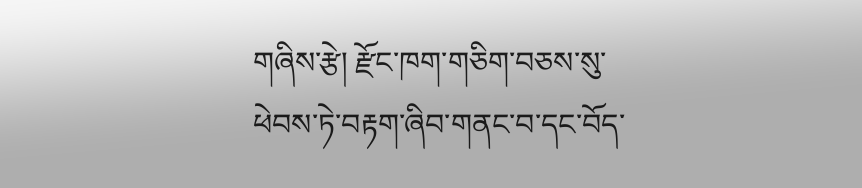གཞིས་རྩེ། རྫོང་ཁག་གཅིག་བཅས་སུ་ཕེབས་ཏེ་བརྟག་ཞིབ་གནང་བ་དང་བོད་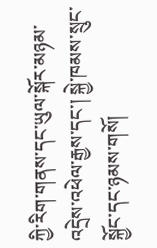ཀྱི་རིག་གནས་དང་ཡུལ་སྐོར་མཉམ་འདྲེས་འཕེལ་རྒྱས་དང་། སྐྱེ་ཁམས་སྲུང་སྐྱོང་དང་ཉམས་གསོ།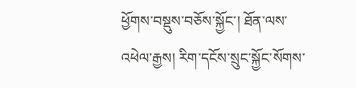ཕྱོགས་བསྡུས་བཅོས་སྐྱོང་། ཐོན་ལས་འཕེལ་རྒྱས། རིག་དངོས་སྲུང་སྐྱོང་སོགས་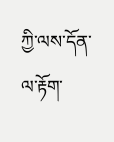ཀྱི་ལས་དོན་ལ་རྟོག་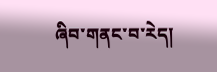ཞིབ་གནང་བ་རེད།